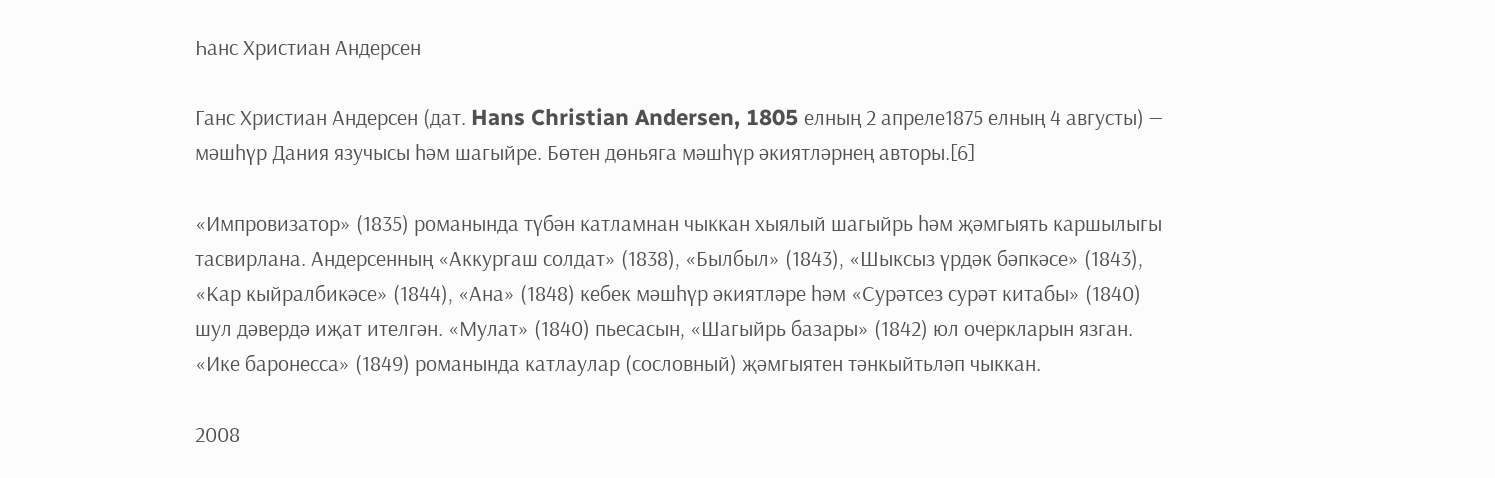Һанс Христиан Андерсен

Ганс Христиан Андерсен (дат. Hans Christian Andersen, 1805 елның 2 апреле1875 елның 4 августы) — мәшһүр Дания язучысы һәм шагыйре. Бөтен дөньяга мәшһүр әкиятләрнең авторы.[6]

«Импровизатор» (1835) романында түбән катламнан чыккан хыялый шагыйрь һәм җәмгыять каршылыгы тасвирлана. Андерсенның «Аккургаш солдат» (1838), «Былбыл» (1843), «Шыксыз үрдәк бәпкәсе» (1843), «Кар кыйралбикәсе» (1844), «Ана» (1848) кебек мәшһүр әкиятләре һәм «Сурәтсез сурәт китабы» (1840) шул дәвердә иҗат ителгән. «Мулат» (1840) пьесасын, «Шагыйрь базары» (1842) юл очеркларын язган. «Ике баронесса» (1849) романында катлаулар (сословный) җәмгыятен тәнкыйтьләп чыккан.

2008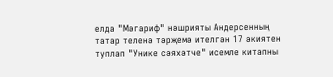елда "Мәгариф" нәшрияты Андерсенның татар теленә тәрҗемә ителгән 17 әкиятен туплап "Унике сәяхәтче" исемле китапны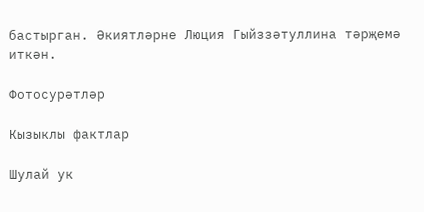бастырган. Әкиятләрне Люция Гыйззәтуллина тәрҗемә иткән.

Фотосурәтләр

Кызыклы фактлар

Шулай ук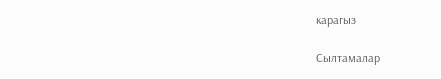карагыз

Сылтамалар